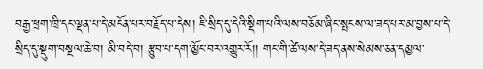བརྒྱ་ཕྲག་ཁྲི་དང་ལྡན་པ་དེ་མངོན་པར་བརྗོད་པ་དེས། ཇི་སྲིད་དུ་དེའི་སྡིག་པའི་ལས་བཅོམ་ཞིང་སྤངས་ལ་ཟད་པར་མ་བྱས་པ་དེ་སྲིད་དུ་སྡུག་བསྔལ་ཆེ་བ། མི་བདེ་བ། རྩུབ་པ་དག་མྱོང་བར་འགྱུར་རོ།། གང་གི་ཚེ་ལས་དེ་ཟད་ནས་སེམས་ཅན་དམྱལ་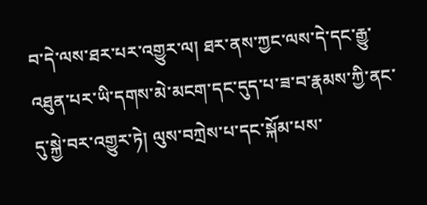བ་དེ་ལས་ཐར་པར་འགྱུར་ལ། ཐར་ནས་ཀྱང་ལས་དེ་དང་རྒྱུ་འཐུན་པར་ཡི་དགས་མེ་མངག་དང་དུད་པ་ཟ་བ་རྣམས་ཀྱི་ནང་དུ་སྐྱེ་བར་འགྱུར་ཏེ། ལུས་བཀྲེས་པ་དང་སྐོམ་པས་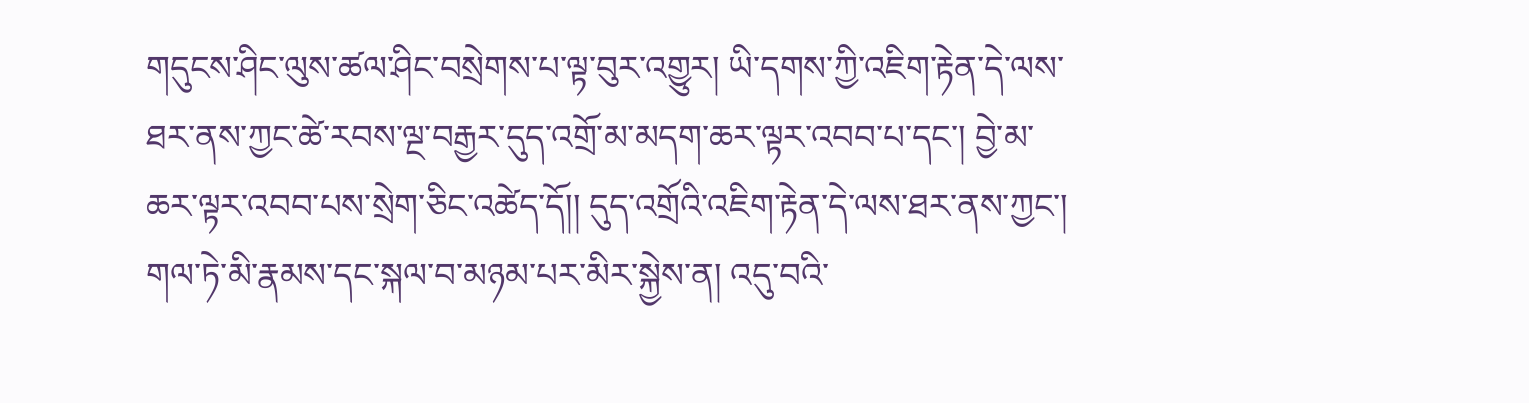གདུངས་ཤིང་ལུས་ཚལ་ཤིང་བསྲེགས་པ་ལྟ་བུར་འགྱུར། ཡི་དགས་ཀྱི་འཇིག་རྟེན་དེ་ལས་ཐར་ནས་ཀྱང་ཚེ་རབས་ལྔ་བརྒྱར་དུད་འགྲོ་མ་མདག་ཆར་ལྟར་འབབ་པ་དང་། བྱེ་མ་ཆར་ལྟར་འབབ་པས་སྲེག་ཅིང་འཚེད་དོ།། དུད་འགྲོའི་འཇིག་རྟེན་དེ་ལས་ཐར་ནས་ཀྱང་། གལ་ཏེ་མི་རྣམས་དང་སྐལ་བ་མཉམ་པར་མིར་སྐྱེས་ན། འདུ་བའི་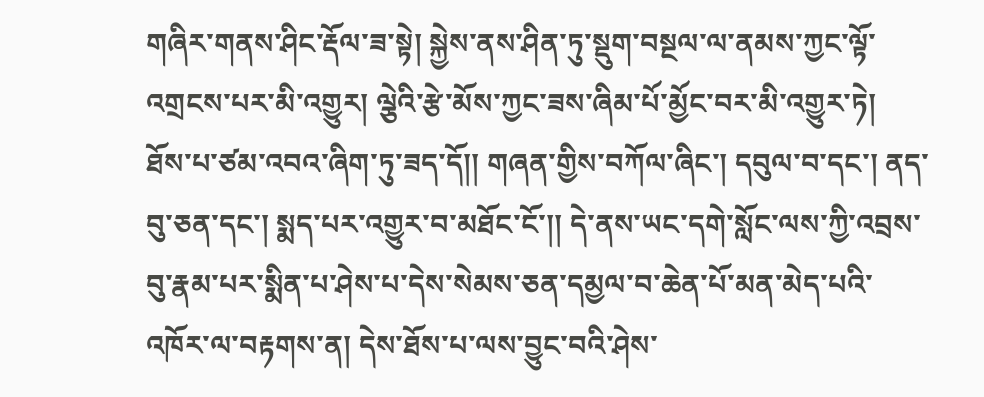གཞིར་གནས་ཤིང་རྡོལ་ཟ་སྟེ། སྐྱེས་ནས་ཤིན་ཏུ་སྡུག་བསྔལ་ལ་ནམས་ཀྱང་ལྟོ་འགྲངས་པར་མི་འགྱུར། ལྕེའི་རྩེ་མོས་ཀྱང་ཟས་ཞིམ་པོ་མྱོང་བར་མི་འགྱུར་ཏེ། ཐོས་པ་ཙམ་འབའ་ཞིག་ཏུ་ཟད་དོ།། གཞན་གྱིས་བཀོལ་ཞིང་། དབུལ་བ་དང་། ནད་བུ་ཅན་དང་། སྨད་པར་འགྱུར་བ་མཐོང་ངོ་།། དེ་ནས་ཡང་དགེ་སློང་ལས་ཀྱི་འབྲས་བུ་རྣམ་པར་སྨིན་པ་ཤེས་པ་དེས་སེམས་ཅན་དམྱལ་བ་ཆེན་པོ་མན་མེད་པའི་འཁོར་ལ་བརྟགས་ན། དེས་ཐོས་པ་ལས་བྱུང་བའི་ཤེས་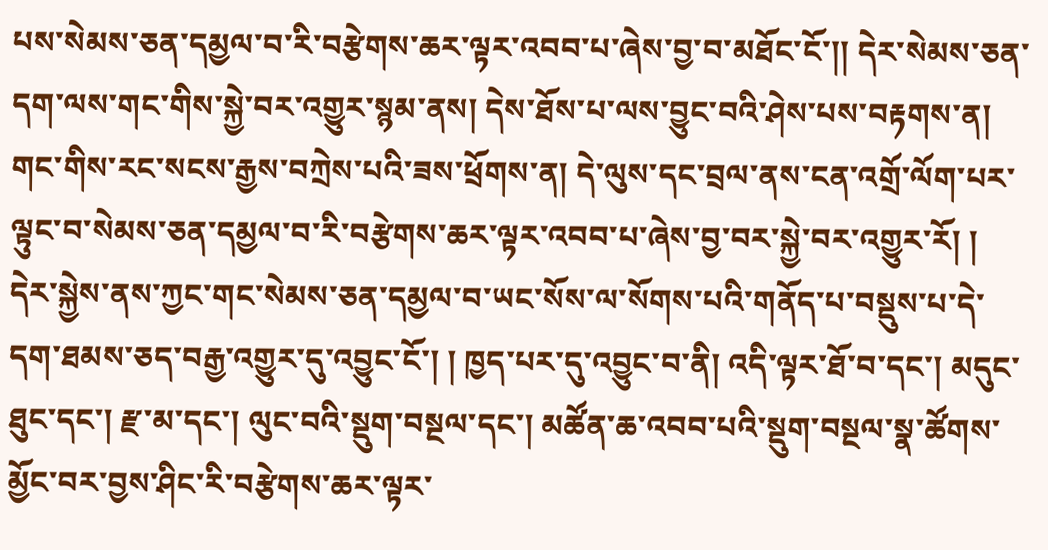པས་སེམས་ཅན་དམྱལ་བ་རི་བརྩེགས་ཆར་ལྟར་འབབ་པ་ཞེས་བྱ་བ་མཐོང་ངོ་།། དེར་སེམས་ཅན་དག་ལས་གང་གིས་སྐྱེ་བར་འགྱུར་སྙམ་ནས། དེས་ཐོས་པ་ལས་བྱུང་བའི་ཤེས་པས་བརྟགས་ན། གང་གིས་རང་སངས་རྒྱས་བཀྲེས་པའི་ཟས་ཕྲོགས་ན། དེ་ལུས་དང་བྲལ་ནས་ངན་འགྲོ་ལོག་པར་ལྟུང་བ་སེམས་ཅན་དམྱལ་བ་རི་བརྩེགས་ཆར་ལྟར་འབབ་པ་ཞེས་བྱ་བར་སྐྱེ་བར་འགྱུར་རོ། ། དེར་སྐྱེས་ནས་ཀྱང་གང་སེམས་ཅན་དམྱལ་བ་ཡང་སོས་ལ་སོགས་པའི་གནོད་པ་བསྡུས་པ་དེ་དག་ཐམས་ཅད་བརྒྱ་འགྱུར་དུ་འབྱུང་ངོ་། ། ཁྱད་པར་དུ་འབྱུང་བ་ནི། འདི་ལྟར་ཐོ་བ་དང་། མདུང་ཐུང་དང་། རྫ་མ་དང་། ལུང་བའི་སྡུག་བསྔལ་དང་། མཚོན་ཆ་འབབ་པའི་སྡུག་བསྔལ་སྣ་ཚོགས་མྱོང་བར་བྱས་ཤིང་རི་བརྩེགས་ཆར་ལྟར་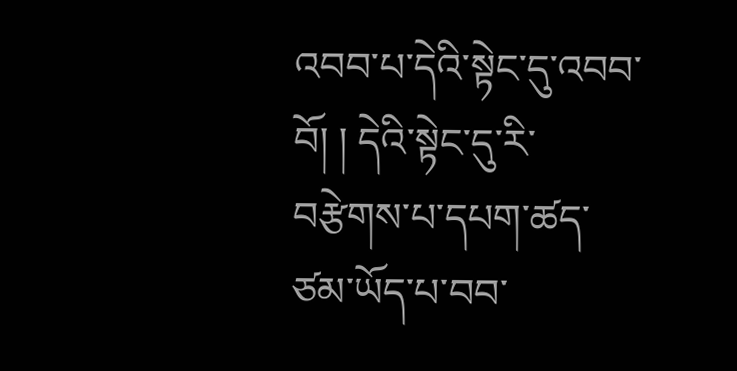འབབ་པ་དེའི་སྟེང་དུ་འབབ་བོ། ། དེའི་སྟེང་དུ་རི་བརྩེགས་པ་དཔག་ཚད་ཙམ་ཡོད་པ་བབ་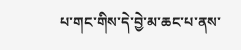པ་གང་གིས་དེ་བྱེ་མ་ཆང་པ་ནས་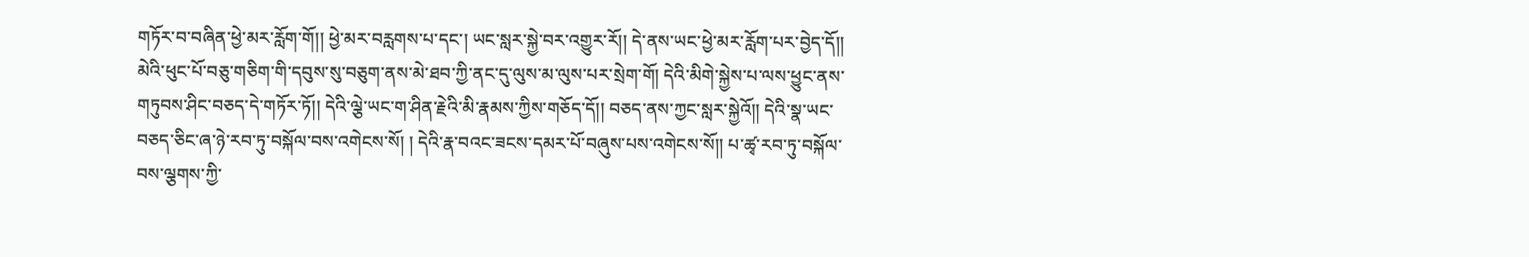གཏོར་བ་བཞིན་ཕྱེ་མར་རློག་གོ།། ཕྱེ་མར་བརླགས་པ་དང་། ཡང་སླར་སྐྱེ་བར་འགྱུར་རོ།། དེ་ནས་ཡང་ཕྱེ་མར་རློག་པར་བྱེད་དོ།། མེའི་ཕུང་པོ་བཅུ་གཅིག་གི་དབུས་སུ་བཅུག་ནས་མེ་ཐབ་ཀྱི་ནང་དུ་ལུས་མ་ལུས་པར་སྲེག་གོ། དེའི་མིགེ་སྐྱེས་པ་ལས་ཕྱུང་ནས་གཏུབས་ཤིང་བཅད་དེ་གཏོར་ཏོ།། དེའི་ལྕེ་ཡང་ག་ཤིན་རྗེའི་མི་རྣམས་ཀྱིས་གཅོད་དོ།། བཅད་ནས་ཀྱང་སླར་སྐྱེའོ།། དེའི་སྣ་ཡང་བཅད་ཅིང་ཞ་ཉེ་རབ་ཏུ་བསྐོལ་བས་འགེངས་སོ། ། དེའི་རྣ་བའང་ཟངས་དམར་པོ་བཞུས་པས་འགེངས་སོ།། པ་ཚྭ་རབ་ཏུ་བསྐོལ་བས་ལྕགས་ཀྱི་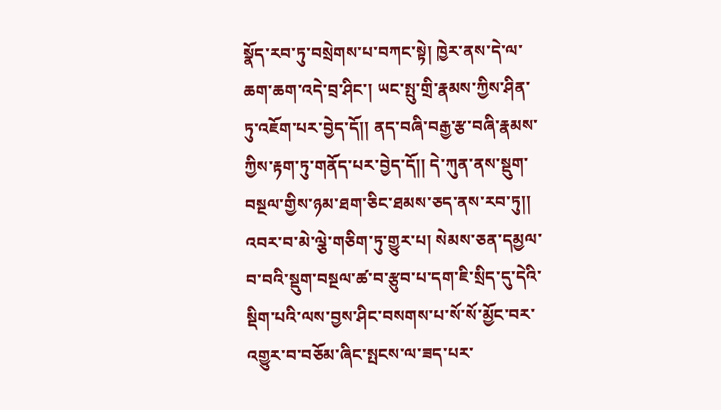སྣོད་རབ་ཏུ་བསྲེགས་པ་བཀང་སྟེ། ཁྱེར་ནས་དེ་ལ་ཆག་ཆག་འདེ་བྲ་ཤིང་། ཡང་སྤུ་གྲི་རྣམས་ཀྱིས་ཤིན་ཏུ་འཇོག་པར་བྱེད་དོ།། ནད་བཞི་བརྒྱ་རྩ་བཞི་རྣམས་ཀྱིས་རྟག་ཏུ་གནོད་པར་བྱེད་དོ།། དེ་ཀུན་ནས་སྡུག་བསྔལ་གྱིས་ཉམ་ཐག་ཅིང་ཐམས་ཅད་ནས་རབ་ཏུ།། འབར་བ་མེ་ལྕེ་གཅིག་ཏུ་གྱུར་པ། སེམས་ཅན་དམྱལ་བ་བའི་སྡུག་བསྔལ་ཚ་བ་རྩུབ་པ་དག་ཇི་སྲིད་དུ་དེའི་སྡིག་པའི་ལས་བྱས་ཤིང་བསགས་པ་སོ་སོ་མྱོང་བར་འགྱུར་བ་བཅོམ་ཞིང་སྤངས་ལ་ཟད་པར་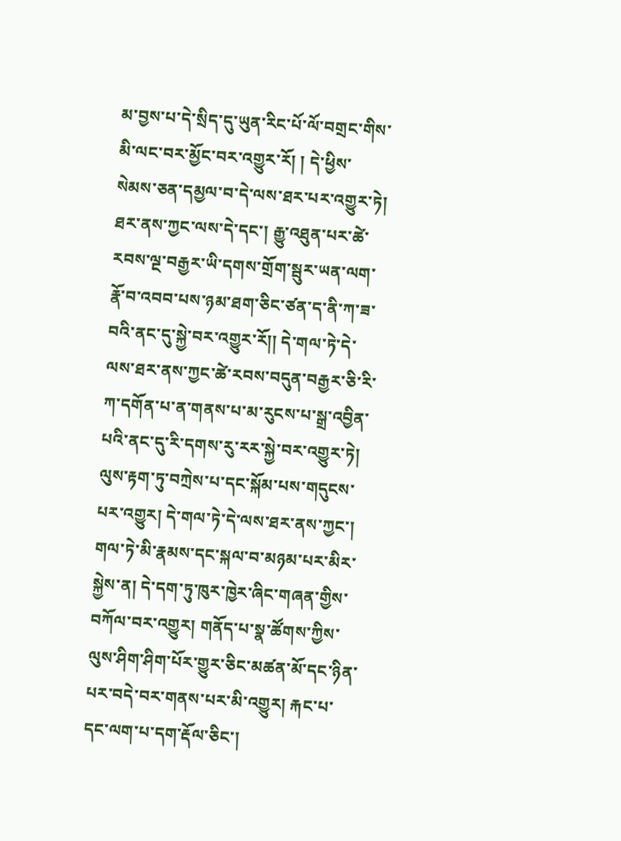མ་བྱས་པ་དེ་སྲིད་དུ་ཡུན་རིང་པོ་ལོ་བགྲང་གིས་མི་ལང་བར་མྱོང་བར་འགྱུར་རོ། ། དེ་ཕྱིས་སེམས་ཅན་དམྱལ་བ་དེ་ལས་ཐར་པར་འགྱུར་ཏེ། ཐར་ནས་ཀྱང་ལས་དེ་དང་། རྒྱུ་འཐུན་པར་ཚེ་རབས་ལྔ་བརྒྱར་ཡི་དགས་གྲོག་སྦུར་ཡན་ལག་རྣོ་བ་འབབ་པས་ཉམ་ཐག་ཅིང་ཙན་ད་ནི་ཀ་ཟ་བའི་ནང་དུ་སྐྱེ་བར་འགྱུར་རོ།། དེ་གལ་ཏེ་དེ་ལས་ཐར་ནས་ཀྱང་ཚེ་རབས་བདུན་བརྒྱར་ཅི་རི་ཀ་དགོན་པ་ན་གནས་པ་མ་རུངས་པ་སྒྲ་འབྱིན་པའི་ནང་དུ་རི་དགས་རུ་རར་སྐྱེ་བར་འགྱུར་ཏེ། ལུས་རྟག་ཏུ་བཀྲེས་པ་དང་སྐོམ་པས་གདུངས་པར་འགྱུར། དེ་གལ་ཏེ་དེ་ལས་ཐར་ནས་ཀྱང་། གལ་ཏེ་མི་རྣམས་དང་སྐལ་བ་མཉམ་པར་མིར་སྐྱེས་ན། དེ་དག་ཏུ་ཁུར་ཁྱེར་ཞིང་གཞན་གྱིས་བཀོལ་བར་འགྱུར། གནོད་པ་སྣ་ཚོགས་ཀྱིས་ལུས་ཤིག་ཤིག་པོར་གྱུར་ཅིང་མཚན་མོ་དང་ཉིན་པར་བདེ་བར་གནས་པར་མི་འགྱུར། རྐང་པ་དང་ལག་པ་དག་རྡོལ་ཅིང་།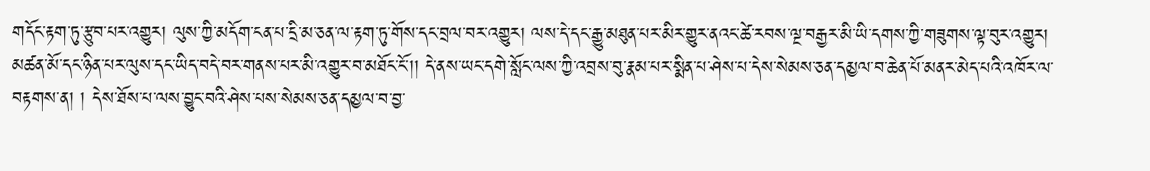གདོང་རྟག་ཏུ་རྩུབ་པར་འགྱུར། ལུས་ཀྱི་མདོག་ངན་པ་དྲི་མ་ཅན་ལ་རྟག་ཏུ་གོས་དང་བྲལ་བར་འགྱུར། ལས་དེ་དང་རྒྱུ་མཐུན་པར་མིར་གྱུར་ནའང་ཚེ་རབས་ལྔ་བརྒྱར་མི་ཡི་དགས་ཀྱི་གཟུགས་ལྟ་བུར་འགྱུར། མཚན་མོ་དང་ཉིན་པར་ལུས་དང་ཡིད་བདེ་བར་གནས་པར་མི་འགྱུར་བ་མཐོང་ངོ་།། དེ་ནས་ཡང་དགེ་སློང་ལས་ཀྱི་འབྲས་བུ་རྣམ་པར་སྨིན་པ་ཤེས་པ་དེས་སེམས་ཅན་དམྱལ་བ་ཆེན་པོ་མནར་མེད་པའི་འཁོར་ལ་བརྟགས་ན། ། དེས་ཐོས་པ་ལས་བྱུང་བའི་ཤེས་པས་སེམས་ཅན་དམྱལ་བ་བྱ་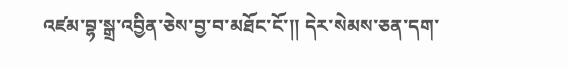འཛམ་བྷ་སྒྲ་འབྱིན་ཅེས་བྱ་བ་མཐོང་ངོ་།། དེར་སེམས་ཅན་དག་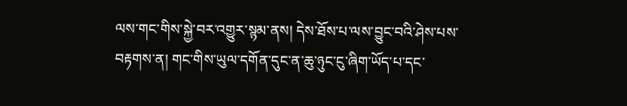ལས་གང་གིས་སྐྱེ་བར་འགྱུར་སྙམ་ནས། དེས་ཐོས་པ་ལས་བྱུང་བའི་ཤེས་པས་བརྟགས་ན། གང་གིས་ཡུལ་དགོན་དུང་ན་ཆུ་ཉུང་ངུ་ཞིག་ཡོད་པ་དང་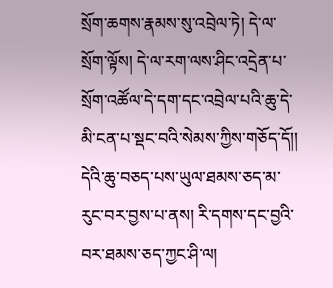སྲོག་ཆགས་རྣམས་སུ་འབྲེལ་ཏེ། དེ་ལ་སྲོག་ལྟོས། དེ་ལ་རག་ལས་ཤིང་འདྲེན་པ་སྲོག་འཚོལ་དེ་དག་དང་འབྲེལ་པའི་ཆུ་དེ་མི་ངན་པ་སྡང་བའི་སེམས་ཀྱིས་གཅོད་དོ།། དེའི་ཆུ་བཅད་པས་ཡུལ་ཐམས་ཅད་མ་རུང་བར་བྱས་པ་ནས། རི་དགས་དང་བྱའི་བར་ཐམས་ཅད་ཀྱང་ཤི་ལ།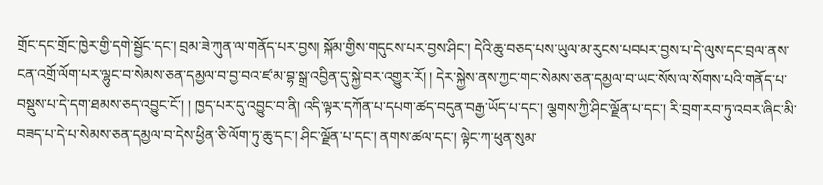གྲོང་དང་གྲོང་ཁྱེར་གྱི་དགེ་སྦྱོང་དང་། བྲམ་ཟེ་ཀུན་ལ་གནོད་པར་བྱས། སྐོམ་གྱིས་གདུངས་པར་བྱས་ཤིང་། དེའི་ཆུ་བཅད་པས་ཡུལ་མ་རུངས་པབཔར་བྱས་པ་དེ་ལུས་དང་བྲལ་ནས་ངན་འགྲོ་ལོག་པར་ལྷུང་བ་སེམས་ཅན་དམྱལ་བ་བྱ་བའ་ཛ་མ་བྷ་སྒྲ་འབྱིན་དུ་སྐྱེ་བར་འགྱུར་རོ། ། དེར་སྐྱེས་ནས་ཀྱང་གང་སེམས་ཅན་དམྱལ་བ་ཡང་སོས་ལ་སོགས་པའི་གནོད་པ་བསྡུས་པ་དེ་དག་ཐམས་ཅད་འབྱུང་ངོ་། ། ཁྱད་པར་དུ་འབྱུང་བ་ནི། འདི་ལྟར་དཀོན་པ་དཔག་ཚད་བདུན་བརྒྱ་ཡོད་པ་དང་། ལྕགས་ཀྱི་ཤིང་ལྗོན་པ་དང་། རི་བྲག་རབ་ཏུ་འབར་ཞིང་མི་བཟད་པ་དེ་པ་སེམས་ཅན་དམྱལ་བ་དེས་ཕྱིན་ཅི་ལོག་ཏུ་ཆུ་དང་། ཤིང་ལྗོན་པ་དང་། ནགས་ཚལ་དང་། ལྟེང་ཀ་ཕུན་སུམ་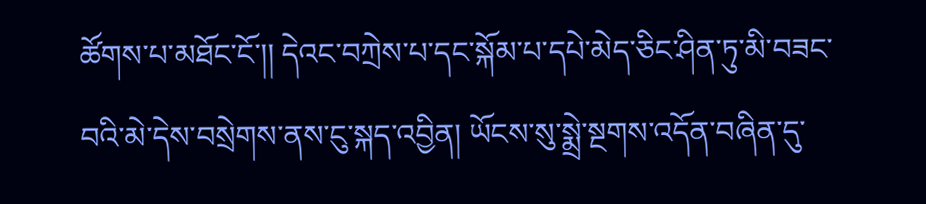ཚོགས་པ་མཐོང་ངོ་།། དེའང་བཀྲེས་པ་དང་སྐོམ་པ་དཔེ་མེད་ཅིང་ཤིན་ཏུ་མི་བཟང་བའི་མེ་དེས་བསྲེགས་ནས་ངུ་སྐད་འབྱིན། ཡོངས་སུ་སྨྲེ་སྔགས་འདོན་བཞིན་དུ་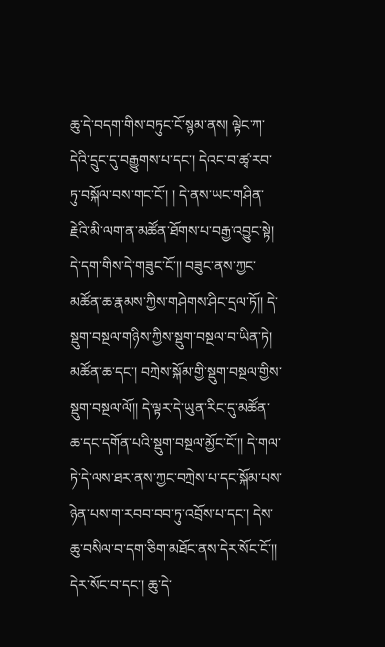ཆུ་དེ་བདག་གིས་བཏུང་ངོ་སྙམ་ནས། ལྟེང་ཀ་དེའི་དྲུང་དུ་བརྒྱུགས་པ་དང་། དེའང་བ་ཚྭ་རབ་ཏུ་བསྐོལ་བས་གང་ངོ་། ། དེ་ནས་ཡང་གཤིན་རྗེའི་མི་ལག་ན་མཚོན་ཐོགས་པ་བརྒྱ་འབྱུང་སྟེ། དེ་དག་གིས་དེ་གཟུང་ངོ་།། བཟུང་ནས་ཀྱང་མཚོན་ཆ་རྣམས་ཀྱིས་གཤེགས་ཤིང་དྲལ་ཏོ།། དེ་སྡུག་བསྔལ་གཉིས་ཀྱིས་སྡུག་བསྔལ་བ་ཡིན་ཏེ། མཚོན་ཆ་དང་། བཀྲེས་སྐོམ་གྱི་སྡུག་བསྔལ་གྱིས་སྡུག་བསྔལ་ལོ།། དེ་ལྟར་དེ་ཡུན་རིང་དུ་མཚོན་ཆ་དང་དགོན་པའི་སྡུག་བསྔལ་མྱོང་ངོ་།། དེ་གལ་ཏེ་དེ་ལས་ཐར་ནས་ཀྱང་བཀྲེས་པ་དང་སྐོམ་པས་ཉེན་པས་ག་རབབ་བབ་ཏུ་འབྲོས་པ་དང་། དེས་ཆུ་བསིལ་བ་དག་ཅིག་མཐོང་ནས་དེར་སོང་ངོ་།། དེར་སོང་བ་དང་། ཆུ་དེ་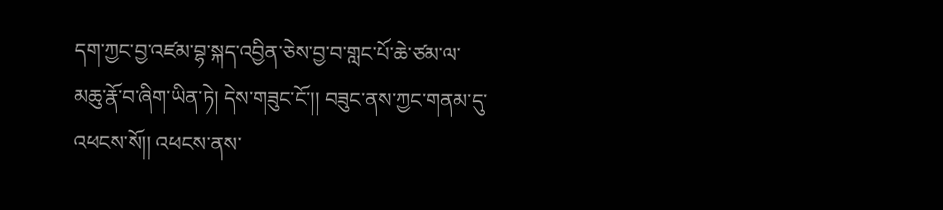དག་ཀྱང་བྱ་འཛམ་བྷ་སྐད་འབྱིན་ཅེས་བྱ་བ་གླང་པོ་ཆེ་ཙམ་ལ་མཆུ་རྣོ་བ་ཞིག་ཡིན་ཏེ། དེས་གཟུང་ངོ་།། བཟུང་ནས་ཀྱང་གནམ་དུ་འཕངས་སོ།། འཕངས་ནས་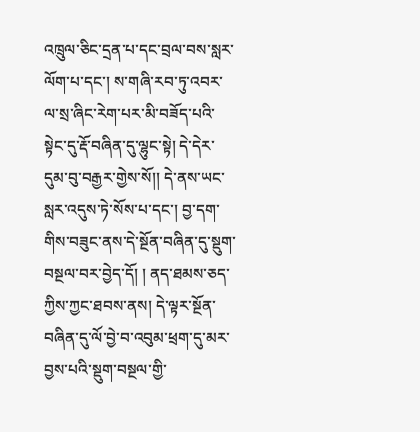འཁྲུལ་ཅིང་དྲན་པ་དང་བྲལ་བས་སླར་ལོག་པ་དང་། ས་གཞི་རབ་ཏུ་འབར་ལ་སྲ་ཞིང་རེག་པར་མི་བཟོད་པའི་སྟེང་དུ་རྡོ་བཞིན་དུ་ལྷུང་སྟེ། དེ་དེར་དུམ་བུ་བརྒྱར་གྱེས་སོ།། དེ་ནས་ཡང་སླར་འདུས་ཏེ་སོས་པ་དང་། བྱ་དག་གིས་བཟུང་ནས་དེ་སྔོན་བཞིན་དུ་སྡུག་བསྔལ་བར་བྱེད་དོ། ། ནད་ཐམས་ཅད་ཀྱིས་ཀྱང་ཐབས་ནས། དེ་ལྟར་སྔོན་བཞིན་དུ་ལོ་བྱེ་བ་འབུམ་ཕྲག་དུ་མར་བྱས་པའི་སྡུག་བསྔལ་གྱི་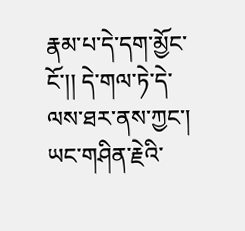རྣམ་པ་དེ་དག་མྱོང་ངོ་།། དེ་གལ་ཏེ་དེ་ལས་ཐར་ནས་ཀྱང་། ཡང་གཤིན་རྗེའི་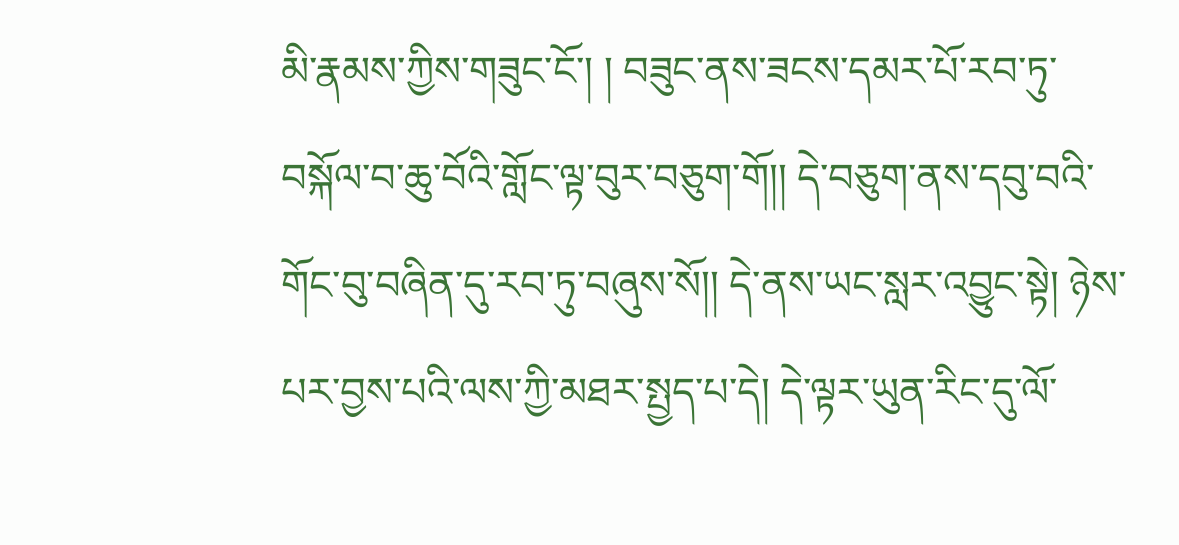མི་རྣམས་ཀྱིས་གཟུང་ངོ་། ། བཟུང་ནས་ཟངས་དམར་པོ་རབ་ཏུ་བསྐོལ་བ་ཆུ་བོའི་གློང་ལྟ་བུར་བཅུག་གོ།། དེ་བཅུག་ནས་དབུ་བའི་གོང་བུ་བཞིན་དུ་རབ་ཏུ་བཞུས་སོ།། དེ་ནས་ཡང་སླར་འབྱུང་སྟེ། ཉེས་པར་བྱས་པའི་ལས་ཀྱི་མཐར་སྤྱད་པ་དེ། དེ་ལྟར་ཡུན་རིང་དུ་ལོ་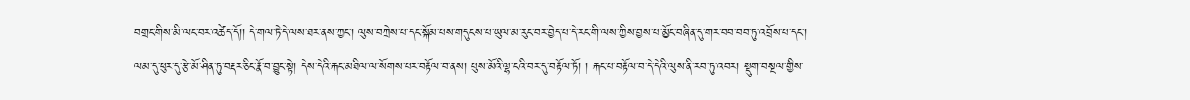བགྲང་གིས་མི་ལང་བར་འཚེད་དོ།། དེ་གལ་ཏེ་དེ་ལས་ཐར་ནས་ཀྱང་། ལུས་བཀྲེས་པ་དང་སྐོམ་པས་གདུངས་པ་ཡུལ་མ་རུང་བར་བྱེད་པ་དེ་རང་གི་ལས་ཀྱིས་བྱས་པ་མྱོང་བཞིན་དུ་གར་བབ་བབ་ཏུ་འབྲོས་པ་དང་། ལམ་དུ་ཕུར་དུ་རྩེ་མོ་ཤིན་ཏུ་བརྡར་ཅིང་རྣོ་བ་བྱུང་སྟེ། དེས་དེའི་རྐང་མཐིལ་ལ་སོགས་པར་བརྟོལ་བ་ནས། པུས་མོའི་ལྷ་ངའི་བར་དུ་བརྟོལ་ཏོ། ། རྐང་པ་བརྟོལ་བ་དེ་དེའི་ལུས་ནི་རབ་ཏུ་འབར། སྡུག་བསྔལ་གྱིས་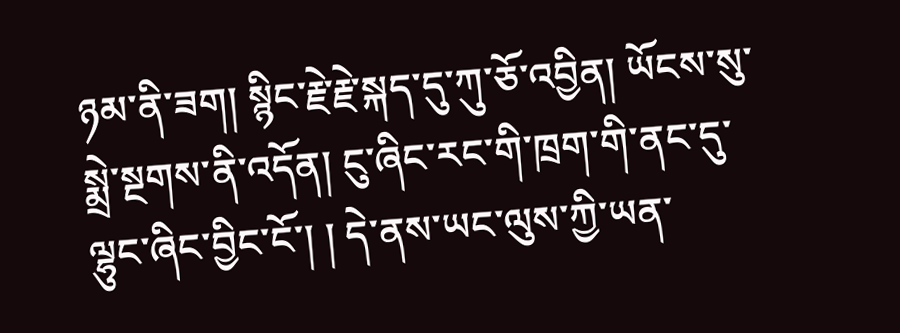ཉམ་ནི་ཟག། སྙིང་རྗེ་རྗེ་སྐད་དུ་ཀུ་ཅོ་འབྱིན། ཡོངས་སུ་སྨྲེ་སྔགས་ནི་འདོན། ངུ་ཞིང་རང་གི་ཁྲག་གི་ནང་དུ་ལྷུང་ཞིང་བྱིང་ངོ་། ། དེ་ནས་ཡང་ལུས་ཀྱི་ཡན་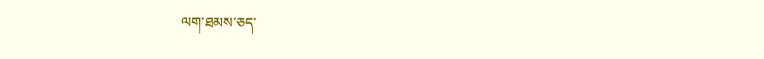ལག་ཐམས་ཅད་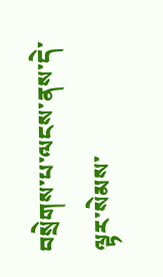བསྲེགས་པ་ལངས་ནས་དེ་ལྟར་སེམས་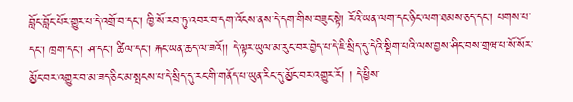བློང་བློང་པོར་གྱུར་པ་དེ་འགྲོ་བ་དང་། ཁྱི་སོ་རབ་ཏུ་འབར་བ་དག་འོངས་ནས་དེ་དག་གིས་བཟུང་སྟེ། རོའི་ཡན་ལག་དང་ཉིང་ལག་ཐམས་ཅད་དང་། པགས་པ་དང་། ཁྲག་དང་། ཤ་དང་། ཚིལ་དང་། རྐང་ཡན་ཆད་ལ་ཟའོ།། དེ་ལྟར་ཡུལ་མ་རུང་བར་བྱེད་པ་དེ་ཇི་སྲིད་དུ་དེའི་སྡིག་པའི་ལས་བྱས་ཤིང་བས་གྲཝ་པ་སོ་སོར་མྱོང་བར་འགྱུར་བ་མ་ཟད་ཅིང་མ་སྤངས་པ་དེ་སྲིད་དུ་རང་གི་གནོད་པ་ཡུན་རིང་དུ་མྱོང་བར་འགྱུར་རོ། ། དེ་ཕྱིས་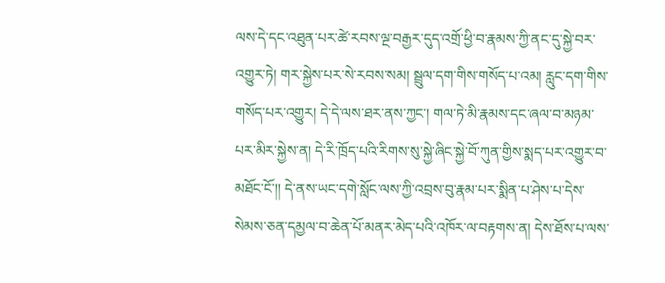ལས་དེ་དང་འཐུན་པར་ཚེ་རབས་ལྔ་བརྒྱར་དུད་འགྲོ་ཕྱི་བ་རྣམས་ཀྱི་ནང་དུ་སྐྱེ་བར་འགྱུར་ཏེ། གར་སྐྱེས་པར་སེ་རབས་སམ། སྦྲུལ་དག་གིས་གསོད་པ་འམ། རླུང་དག་གིས་གསོད་པར་འགྱུར། དེ་དེ་ལས་ཐར་ནས་ཀྱང་། གལ་ཏེ་མི་རྣམས་དང་ཞལ་བ་མཉམ་པར་མིར་སྐྱེས་ན། དེ་རི་ཁྲོད་པའི་རིགས་སུ་སྐྱེ་ཞིང་སྐྱེ་བོ་ཀུན་གྱིས་སྨད་པར་འགྱུར་བ་མཐོང་ངོ་།། དེ་ནས་ཡང་དགེ་སློང་ལས་ཀྱི་འབྲས་བུ་རྣམ་པར་སྨིན་པ་ཤེས་པ་དེས་སེམས་ཅན་དམྱལ་བ་ཆེན་པོ་མནར་མེད་པའི་འཁོར་ལ་བརྟགས་ན། དེས་ཐོས་པ་ལས་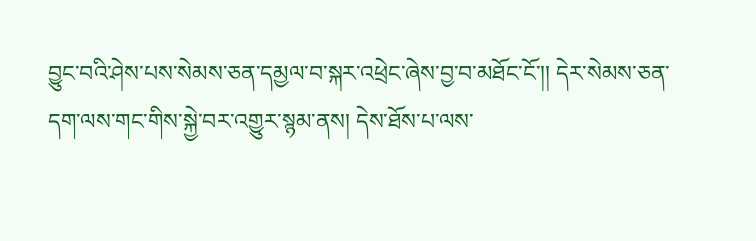བྱུང་བའི་ཤེས་པས་སེམས་ཅན་དམྱལ་བ་སྐར་འཕྲེང་ཞེས་བྱ་བ་མཐོང་ངོ་།། དེར་སེམས་ཅན་དག་ལས་གང་གིས་སྐྱེ་བར་འགྱུར་སྙམ་ནས། དེས་ཐོས་པ་ལས་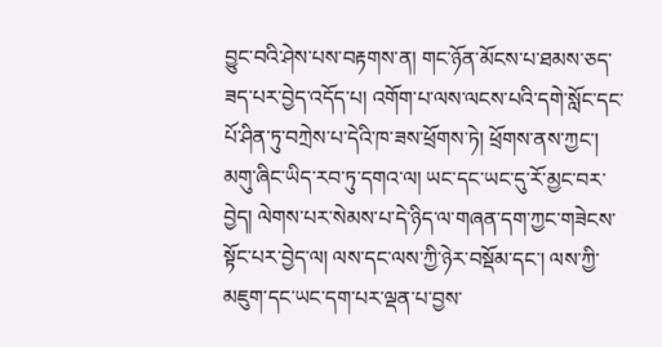བྱུང་བའི་ཤེས་པས་བརྟགས་ན། གང་ཉོན་མོངས་པ་ཐམས་ཅད་ཟད་པར་བྱེད་འདོད་པ། འགོག་པ་ལས་ལངས་པའི་དགེ་སློང་དང་པོ་ཤིན་ཏུ་བཀྲེས་པ་དེའི་ཁ་ཟས་ཕྲོགས་ཏེ། ཕྲོགས་ནས་ཀྱང་། མགུ་ཞིང་ཡིད་རབ་ཏུ་དགའ་ལ། ཡང་དང་ཡང་དུ་རོ་མྱང་བར་བྱེད། ལེགས་པར་སེམས་པ་དེ་ཉིད་ལ་གཞན་དག་ཀྱང་གཟེངས་སྟོང་པར་བྱེད་ལ། ལས་དང་ལས་ཀྱི་ཉེར་བསྡོམ་དང་། ལས་ཀྱི་མཇུག་དང་ཡང་དག་པར་ལྡན་པ་བྱས་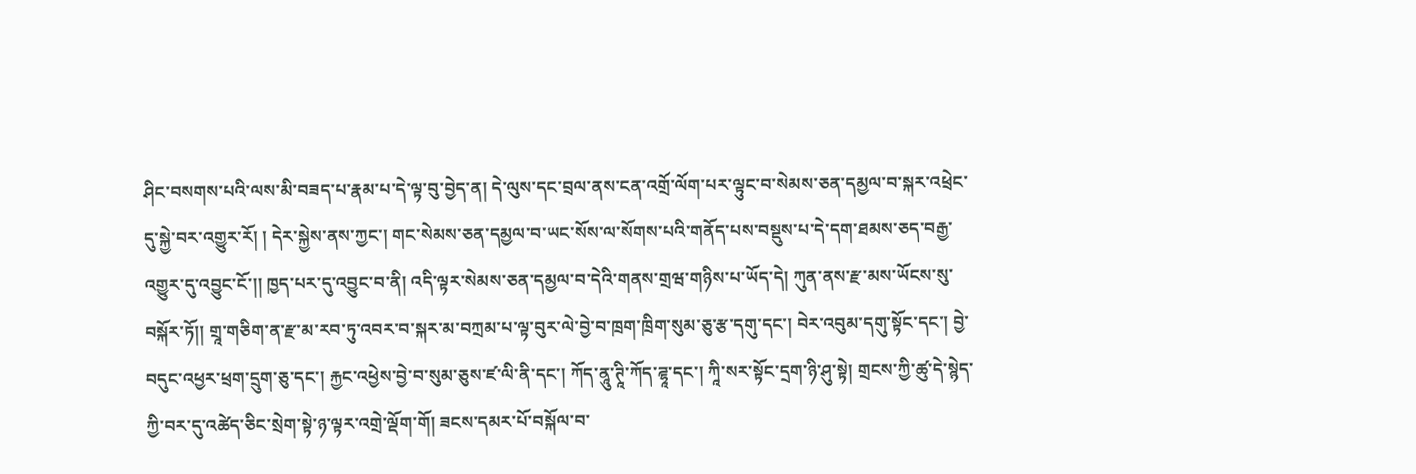ཤིང་བསགས་པའི་ལས་མི་བཟད་པ་རྣམ་པ་དེ་ལྟ་བུ་བྱེད་ན། དེ་ལུས་དང་བྲལ་ནས་ངན་འགྲོ་ལོག་པར་ལྟུང་བ་སེམས་ཅན་དམྱལ་བ་སྐར་འཕྲེང་དུ་སྐྱེ་བར་འགྱུར་རོ། ། དེར་སྐྱེས་ནས་ཀྱང་། གང་སེམས་ཅན་དམྱལ་བ་ཡང་སོས་ལ་སོགས་པའི་གནོད་པས་བསྡུས་པ་དེ་དག་ཐམས་ཅད་བརྒྱ་འགྱུར་དུ་འབྱུང་ངོ་།། ཁྱད་པར་དུ་འབྱུང་བ་ནི། འདི་ལྟར་སེམས་ཅན་དམྱལ་བ་དེའི་གནས་གྲཝ་གཉིས་པ་ཡོད་དེ། ཀུན་ནས་རྫ་མས་ཡོངས་སུ་བསྐོར་ཏོ།། གྲཱ་གཅིག་ན་རྫ་མ་རབ་ཏུ་འབར་བ་སྐར་མ་བཀྲམ་པ་ལྟ་བུར་ལེ་བྱེ་བ་ཁྲག་ཁྲིག་སུམ་ཅུ་རྩ་དགུ་དང་། བེར་འབུམ་དགུ་སྟོང་དང་། བྱེ་བདུང་འཕྱར་ཕྲག་དྲུག་ཅུ་དང་། རྐྱང་འཕྱེས་བྱེ་བ་སུམ་ཅུས་ཛ་ལི་ནི་དང་། ཀོད་ནཱུ་ཊཱི་ཀོད་ཌྷཱ་དང་། ཀཱི་སར་སྟོང་དྲག་ཉི་ཤུ་སྟེ། གྲངས་ཀྱི་ཚུ་དེ་སྙེད་ཀྱི་བར་དུ་འཚེད་ཅིང་སྲེག་སྟེ་ཉ་ལྟར་འགྲེ་ལྡོག་གོ། ཟངས་དམར་པོ་བསྐོལ་བ་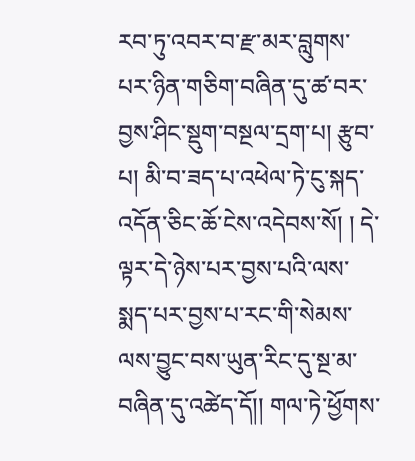རབ་ཏུ་འབར་བ་རྫ་མར་བླུགས་པར་ཉིན་གཅིག་བཞིན་དུ་ཚ་བར་བྱས་ཤིང་སྡུག་བསྔལ་དྲག་པ། རྩུབ་པ། མི་བ་ཟད་པ་འཕེལ་ཏེ་ངུ་སྐད་འདོན་ཅིང་ཆོ་ངེས་འདེབས་སོ། ། དེ་ལྟར་དེ་ཉེས་པར་བྱས་པའི་ལས་སྨད་པར་བྱས་པ་རང་གི་སེམས་ལས་བྱུང་བས་ཡུན་རིང་དུ་སྔ་མ་བཞིན་དུ་འཚེད་དོ།། གལ་ཏེ་ཕྱོགས་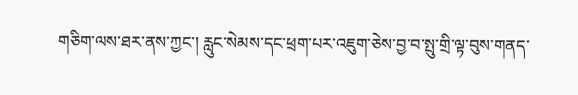གཅིག་ལས་ཐར་ནས་ཀྱང་། རླུང་སེམས་དང་ཕྲག་པར་འཇུག་ཅེས་བྱ་བ་སྤུ་གྲི་ལྟ་བུས་གནད་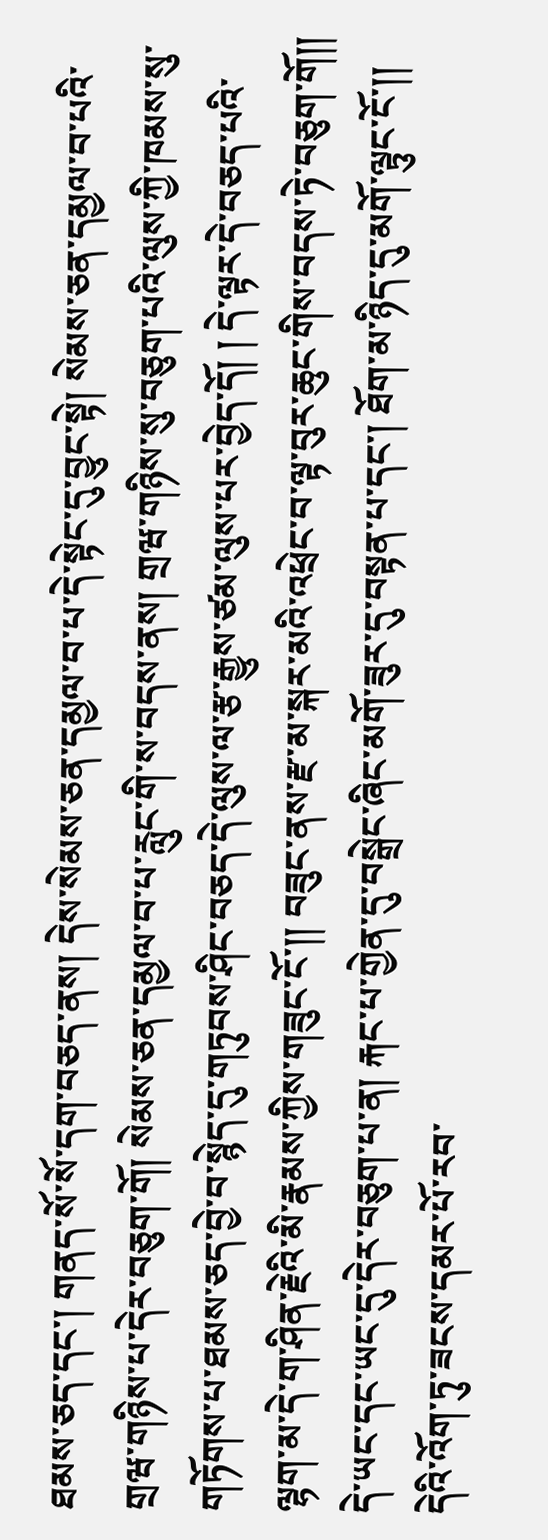ཐམས་ཅད་དང་། གནད་སོ་སོ་དག་བཅད་ནས། དེས་སེམས་ཅན་དམྱལ་བ་པ་དེ་སྟེང་དུ་བྱུང་སྟེ། སེམས་ཅན་དམྱལ་བ་པའི་གྲཝ་གཉིས་པ་དེར་བཅུག་གོ། སེམས་ཅན་དམྱལ་བ་པ་རླུང་གི་ས་བདས་ནས། གྲཝ་གཉིས་སུ་བཅུག་པའི་ལུས་ཀྱི་ཁམས་སུ་གཏོགས་པ་ཐམས་ཅད་བྱེ་བ་སྙེད་དུ་གཏུབས་ཤིང་བཅད་དེ་ལུས་ལ་རྩ་རྒྱུས་ཙམ་ལུས་པར་བྱེད་དོ། ། དེ་ལྟར་དེ་བཅད་པའི་ལྷག་མ་དེ་ག་ཤིན་རྗེའི་མི་རྣམས་ཀྱིས་གཟུང་ངོ་།། བཟུང་ནས་རྫ་མ་སྐར་མའི་འཕྲེང་བ་ལྟ་བུར་ཆུང་གིས་བདས་ཏེ་བཅུག་གོ།། དེ་ཡང་དང་ཡང་དུ་དེར་བཅུག་པ་ན། རྐང་པ་གྱེན་དུ་བསྒྲེང་ཞིང་མགོ་ཟུར་དུ་བསྟན་པ་དང་། ཐོག་མ་ཉིད་དུ་མགོ་ལྟུང་ངོ་།། དེའི་འོག་ཏུ་ཟངས་དམར་པོ་རབ་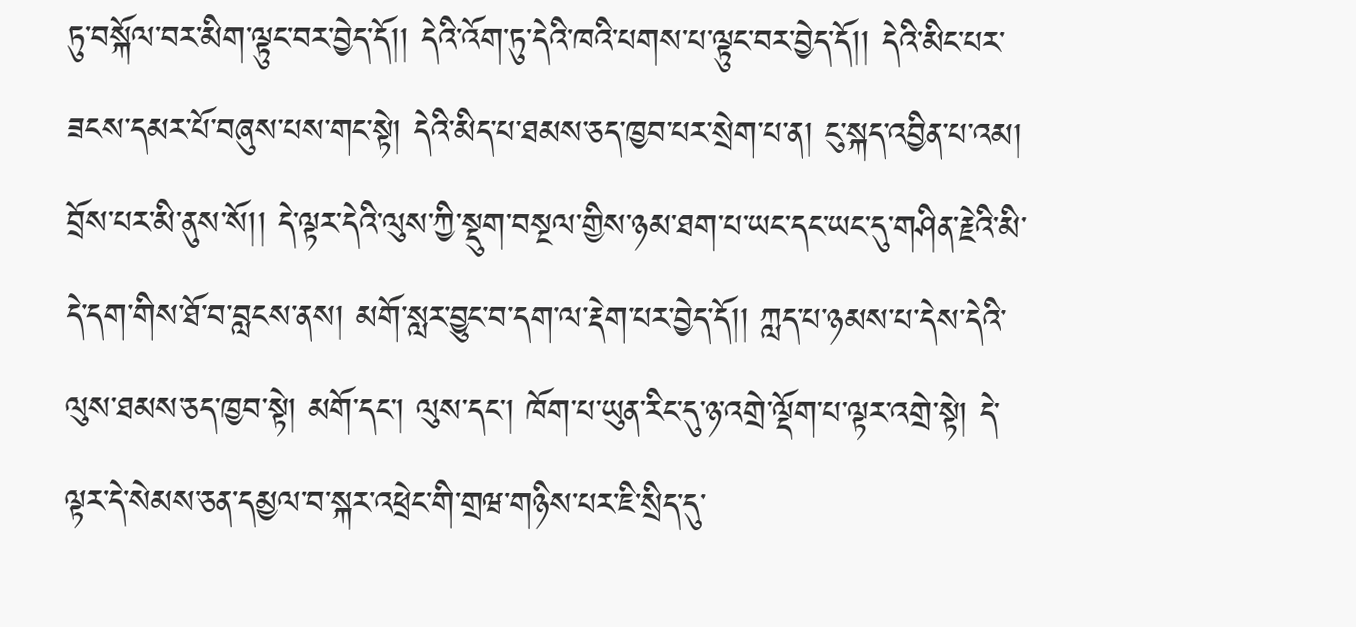ཏུ་བསྐོལ་བར་མིག་ལྟུང་བར་བྱེད་དོ།། དེའི་འོག་ཏུ་དེའི་ཁའི་པགས་པ་ལྟུང་བར་བྱེད་དོ།། དེའི་མིང་པར་ཟངས་དམར་པོ་བཞུས་པས་གང་སྟེ། དེའི་མིད་པ་ཐམས་ཅད་ཁྱབ་པར་སྲེག་པ་ན། ངུ་སྐད་འབྱིན་པ་འམ། བྲོས་པར་མི་ནུས་སོ།། དེ་ལྟར་དེའི་ལུས་ཀྱི་སྡུག་བསྔལ་གྱིས་ཉམ་ཐག་པ་ཡང་དང་ཡང་དུ་གཤིན་རྗེའི་མི་དེ་དག་གིས་ཐོ་བ་བླངས་ནས། མགོ་སླར་བྱུང་བ་དག་ལ་རྡེག་པར་བྱེད་དོ།། ཀླད་པ་ཉམས་པ་དེས་དེའི་ལུས་ཐམས་ཅད་ཁྱབ་སྟེ། མགོ་དང་། ལུས་དང་། ཁོག་པ་ཡུན་རིང་དུ་ཉ་འགྲེ་ལྡོག་པ་ལྟར་འགྲེ་སྟེ། དེ་ལྟར་དེ་སེམས་ཅན་དམྱལ་བ་སྐར་འཕྲེང་གི་གྲཝ་གཉིས་པར་ཇི་སྲིད་དུ་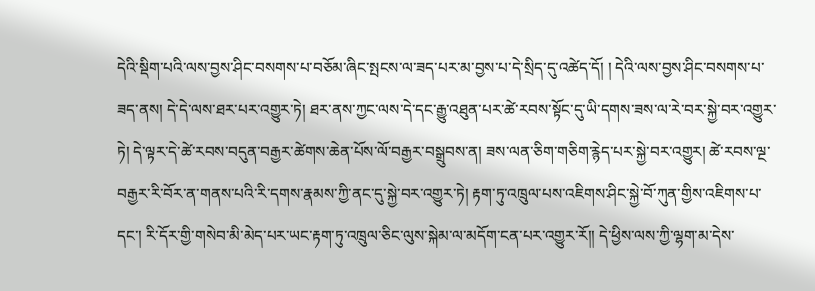དེའི་སྡིག་པའི་ལས་བྱས་ཤིང་བསགས་པ་བཅོམ་ཞིང་སྤངས་ལ་ཟད་པར་མ་བྱས་པ་དེ་སྲིད་དུ་འཚེད་དོ། ། དེའི་ལས་བྱས་ཤིང་བསགས་པ་ཟད་ནས། དེ་དེ་ལས་ཐར་པར་འགྱུར་ཏེ། ཐར་ནས་ཀྱང་ལས་དེ་དང་རྒྱུ་འཐུན་པར་ཚེ་རབས་སྟོང་དུ་ཡི་དགས་ཟས་ལ་རེ་བར་སྐྱེ་བར་འགྱུར་ཏེ། དེ་ལྟར་དེ་ཚེ་རབས་བདུན་བརྒྱར་ཚེགས་ཆེན་པོས་ལོ་བརྒྱར་བསྒྲུབས་ན། ཟས་ལན་ཅིག་གཅིག་རྙེད་པར་སྐྱེ་བར་འགྱུར། ཚེ་རབས་ལྔ་བརྒྱར་རི་བོར་ན་གནས་པའི་རི་དགས་རྣམས་ཀྱི་ནང་དུ་སྐྱེ་བར་འགྱུར་ཏེ། རྟག་ཏུ་འཁྲུལ་པས་འཇིགས་ཤིང་སྐྱེ་བོ་ཀུན་གྱིས་འཇིགས་པ་དང་། རི་དོར་གྱི་གསེབ་མི་མེད་པར་ཡང་རྟག་ཏུ་འཁྲུལ་ཅིང་ལུས་སྐེམ་ལ་མདོག་ངན་པར་འགྱུར་རོ།། དེ་ཕྱིས་ལས་ཀྱི་ལྷག་མ་དེས་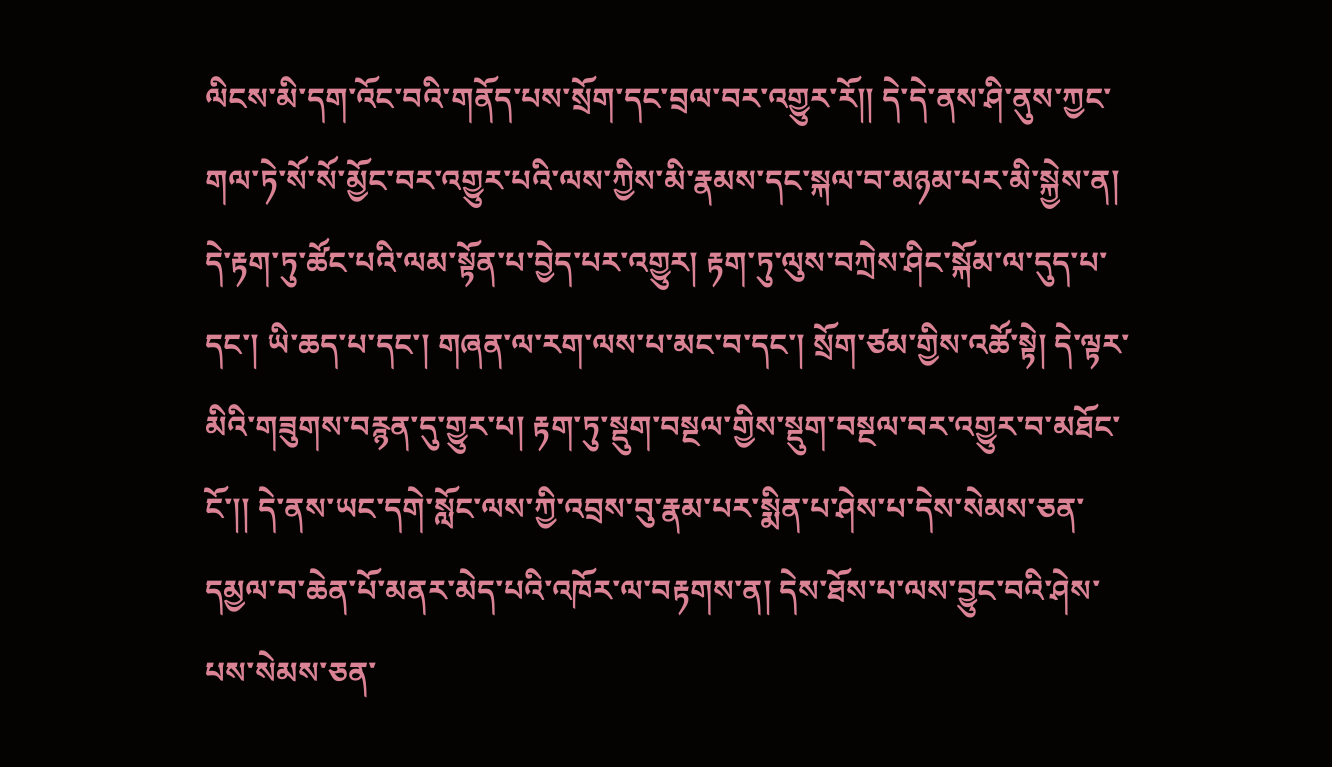ལིངས་མི་དག་འོང་བའི་གནོད་པས་སྲོག་དང་བྲལ་བར་འགྱུར་རོ།། དེ་དེ་ནས་ཤི་ནུས་ཀྱང་གལ་ཏེ་སོ་སོ་མྱོང་བར་འགྱུར་པའི་ལས་ཀྱིས་མི་རྣམས་དང་སྐལ་བ་མཉམ་པར་མི་སྐྱེས་ན། དེ་རྟག་ཏུ་ཚོང་པའི་ལམ་སྟོན་པ་བྱེད་པར་འགྱུར། རྟག་ཏུ་ལུས་བཀྲེས་ཤིང་སྐོམ་ལ་དུད་པ་དང་། ཡི་ཆད་པ་དང་། གཞན་ལ་རག་ལས་པ་མང་བ་དང་། སྲོག་ཙམ་གྱིས་འཚོ་སྟེ། དེ་ལྟར་མིའི་གཟུགས་བརྙན་དུ་གྱུར་པ། རྟག་ཏུ་སྡུག་བསྔལ་གྱིས་སྡུག་བསྔལ་བར་འགྱུར་བ་མཐོང་ངོ་།། དེ་ནས་ཡང་དགེ་སློང་ལས་ཀྱི་འབྲས་བུ་རྣམ་པར་སྨིན་པ་ཤེས་པ་དེས་སེམས་ཅན་དམྱལ་བ་ཆེན་པོ་མནར་མེད་པའི་འཁོར་ལ་བརྟགས་ན། དེས་ཐོས་པ་ལས་བྱུང་བའི་ཤེས་པས་སེམས་ཅན་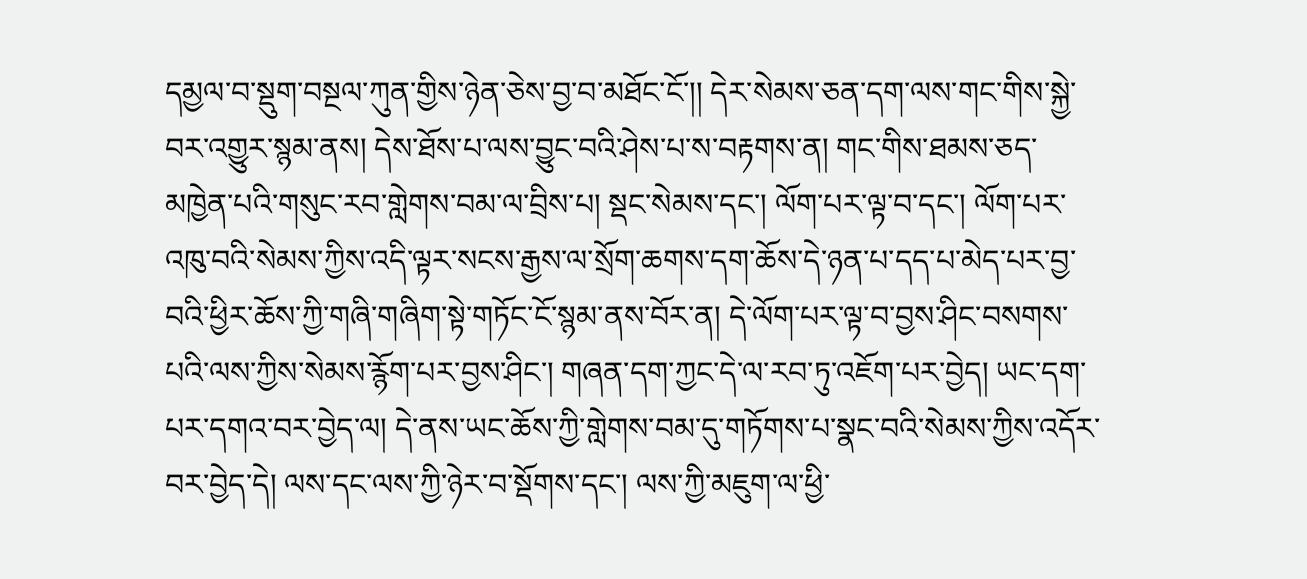དམྱལ་བ་སྡུག་བསྔལ་ཀུན་གྱིས་ཉེན་ཅེས་བྱ་བ་མཐོང་ངོ་།། དེར་སེམས་ཅན་དག་ལས་གང་གིས་སྐྱེ་བར་འགྱུར་སྙམ་ནས། དེས་ཐོས་པ་ལས་བྱུང་བའི་ཤེས་པ་ས་བརྟགས་ན། གང་གིས་ཐམས་ཅད་མཁྱེན་པའི་གསུང་རབ་གླེགས་བམ་ལ་བྲིས་པ། སྡང་སེམས་དང་། ལོག་པར་ལྟ་བ་དང་། ལོག་པར་འཁུ་བའི་སེམས་ཀྱིས་འདི་ལྟར་སངས་རྒྱས་ལ་སྲོག་ཆགས་དག་ཆོས་དེ་ཉན་པ་དད་པ་མེད་པར་བྱ་བའི་ཕྱིར་ཆོས་ཀྱི་གཞི་གཞིག་སྟེ་གཏོང་ངོ་སྙམ་ནས་བོར་ན། དེ་ལོག་པར་ལྟ་བ་བྱས་ཤིང་བསགས་པའི་ལས་ཀྱིས་སེམས་རྙོག་པར་བྱས་ཤིང་། གཞན་དག་ཀྱང་དེ་ལ་རབ་ཏུ་འཇོག་པར་བྱེད། ཡང་དག་པར་དགའ་བར་བྱེད་ལ། དེ་ནས་ཡང་ཆོས་ཀྱི་གླེགས་བམ་དུ་གཏོགས་པ་སྣང་བའི་སེམས་ཀྱིས་འདོར་བར་བྱེད་དེ། ལས་དང་ལས་ཀྱི་ཉེར་བ་སྡོགས་དང་། ལས་ཀྱི་མཇུག་ལ་ཕྱི་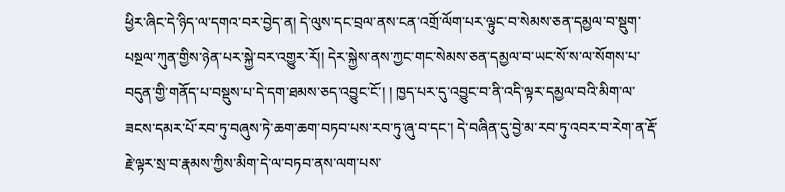ཕྱིར་ཞིང་དེ་ཉིད་ལ་དགའ་བར་བྱེད་ན། དེ་ལུས་དང་བྲལ་ནས་ངན་འགྲོ་ལོག་པར་ལྟུང་བ་སེམས་ཅན་དམྱལ་བ་སྡུག་པསྔལ་ཀུན་གྱིས་ཉེན་པར་སྐྱེ་བར་འགྱུར་རོ།། དེར་སྐྱེས་ནས་ཀྱང་གང་སེམས་ཅན་དམྱལ་བ་ཡང་སོ་ས་ལ་སོགས་པ་བདུན་གྱི་གནོད་པ་བསྡུས་པ་དེ་དག་ཐམས་ཅད་འབྱུང་ངོ་། ། ཁྱད་པར་དུ་འབྱུང་བ་ནི་འདི་ལྟར་དམྱལ་བའི་མིག་ལ་ཟངས་དམར་པོ་རབ་ཏུ་བཞུས་ཏེ་ཆག་ཆག་བཏབ་པས་རབ་ཏུ་ཞུ་བ་དང་། དེ་བཞིན་དུ་བྱེ་མ་རབ་ཏུ་འབར་བ་རེག་ན་རྡོ་རྗེ་ལྟར་སྲ་བ་རྣམས་ཀྱིས་མིག་དེ་ལ་བཏབ་ནས་ལག་པས་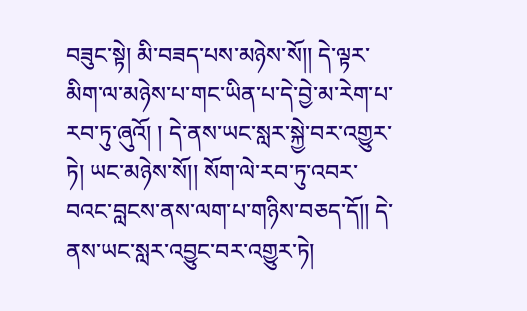བཟུང་སྟེ། མི་བཟད་པས་མཉེས་སོ།། དེ་ལྟར་མིག་ལ་མཉེས་པ་གང་ཡིན་པ་དེ་བྱེ་མ་རེག་པ་རབ་ཏུ་ཞུའོ། ། དེ་ནས་ཡང་སླར་སྐྱེ་བར་འགྱུར་ཏེ། ཡང་མཉེས་སོ།། སོག་ལེ་རབ་ཏུ་འབར་བའང་བླངས་ནས་ལག་པ་གཉིས་བཅད་དོ།། དེ་ནས་ཡང་སླར་འབྱུང་བར་འགྱུར་ཏེ།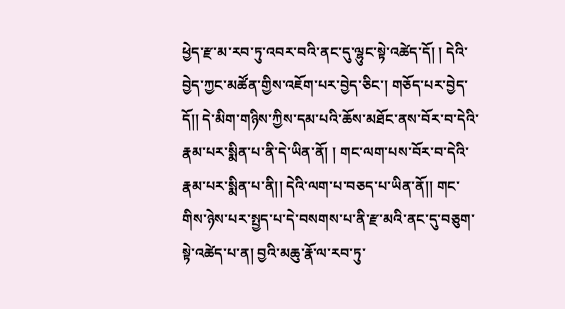ཕྱེད་རྫ་མ་རབ་ཏུ་འབར་བའི་ནང་དུ་ལྷུང་སྟེ་འཚེད་དོ། ། དེའི་བྱེད་ཀྱང་མཚོན་གྱིས་འཇོག་པར་བྱེད་ཅིང་། གཅོད་པར་བྱེད་དོ།། དེ་མིག་གཉིས་ཀྱིས་དམ་པའི་ཆོས་མཐོང་ནས་བོར་བ་དེའི་རྣམ་པར་སྨིན་པ་ནི་དེ་ཡིན་ནོ། ། གང་ལག་པས་བོར་བ་དེའི་རྣམ་པར་སྨིན་པ་ནི།། དེའི་ལག་པ་བཅད་པ་ཡིན་ནོ།། གང་གིས་ཉེས་པར་སྤྱད་པ་དེ་བསགས་པ་ནི་རྫ་མའི་ནང་དུ་བཅུག་སྟེ་འཚེད་པ་ན། བྱའི་མཆུ་རྣོ་ལ་རབ་ཏུ་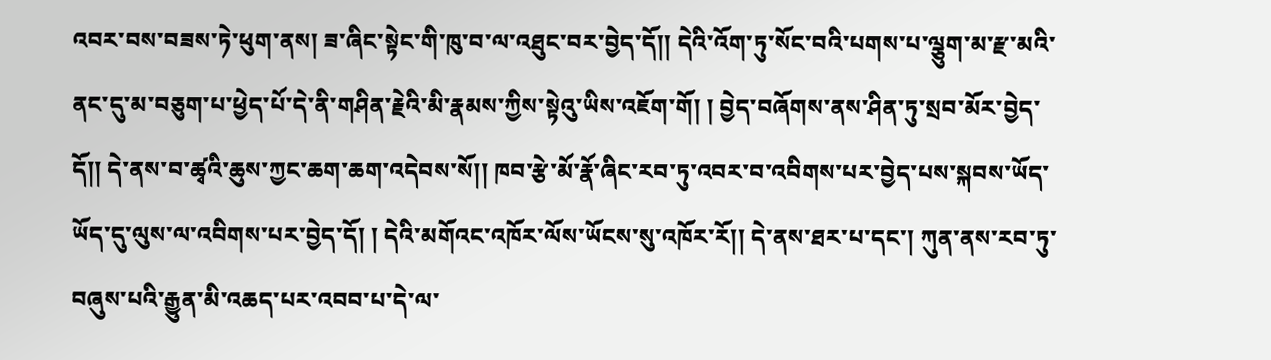འབར་བས་བཟས་ཏེ་ཕུག་ནས། ཟ་ཞིང་སྟེང་གི་ཁུ་བ་ལ་འཐུང་བར་བྱེད་དོ།། དེའི་འོག་ཏུ་སོང་བའི་པགས་པ་ལྕུག་མ་རྫ་མའི་ནང་དུ་མ་བཅུག་པ་ཕྱེད་པོ་དེ་ནི་གཤིན་རྗེའི་མི་རྣམས་ཀྱིས་སྟེའུ་ཡིས་འཇོག་གོ། ། བྱེད་བཞོགས་ནས་ཤིན་ཏུ་སྲབ་མོར་བྱེད་དོ།། དེ་ནས་བ་ཚྭའི་ཆུས་ཀྱང་ཆག་ཆག་འདེབས་སོ།། ཁབ་རྩེ་མོ་རྣོ་ཞིང་རབ་ཏུ་འབར་བ་འབིགས་པར་བྱེད་པས་སྐབས་ཡོད་ཡོད་དུ་ལུས་ལ་འབིགས་པར་བྱེད་དོ། ། དེའི་མགོའང་འཁོར་ལོས་ཡོངས་སུ་འཁོར་རོ།། དེ་ནས་ཐར་པ་དང་། ཀུན་ནས་རབ་ཏུ་བཞུས་པའི་རྒྱུན་མི་འཆད་པར་འབབ་པ་དེ་ལ་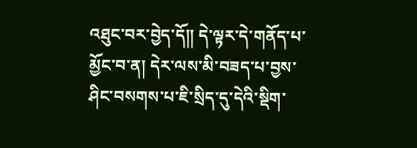འཐུང་བར་བྱེད་དོ།། དེ་ལྟར་དེ་གནོད་པ་མྱོང་བ་ན། དེར་ལས་མི་བཟད་པ་བྱས་ཤིང་བསགས་པ་ཇི་སྲིད་དུ་དེའི་སྡིག་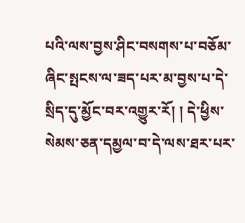པའི་ལས་བྱས་ཤིང་བསགས་པ་བཅོམ་ཞིང་སྤངས་ལ་ཟད་པར་མ་བྱས་པ་དེ་སྲིད་དུ་མྱོང་བར་འགྱུར་རོ། ། དེ་ཕྱིས་སེམས་ཅན་དམྱལ་བ་དེ་ལས་ཐར་པར་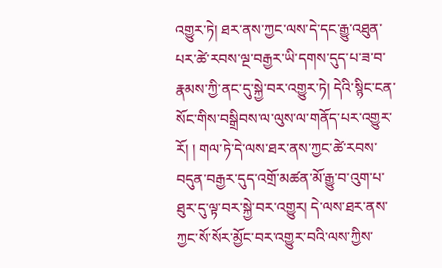འགྱུར་ཏེ། ཐར་ནས་ཀྱང་ལས་དེ་དང་རྒྱུ་འཐུན་པར་ཚེ་རབས་ལྔ་བརྒྱར་ཡི་དགས་དུད་པ་ཟ་བ་རྣམས་ཀྱི་ནང་དུ་སྐྱེ་བར་འགྱུར་ཏེ། དེའི་སྙིང་ངན་སོང་གིས་བསྒྲིབས་ལ་ལུས་ལ་གནོད་པར་འགྱུར་རོ། ། གལ་ཏེ་དེ་ལས་ཐར་ནས་ཀྱང་ཚེ་རབས་བདུན་བརྒྱར་དུད་འགྲོ་མཚན་མོ་རྒྱུ་བ་འུག་པ་ཐུར་དུ་ལྟ་བར་སྐྱེ་བར་འགྱུར། དེ་ལས་ཐར་ནས་ཀྱང་སོ་སོར་མྱོང་བར་འགྱུར་བའི་ལས་ཀྱིས་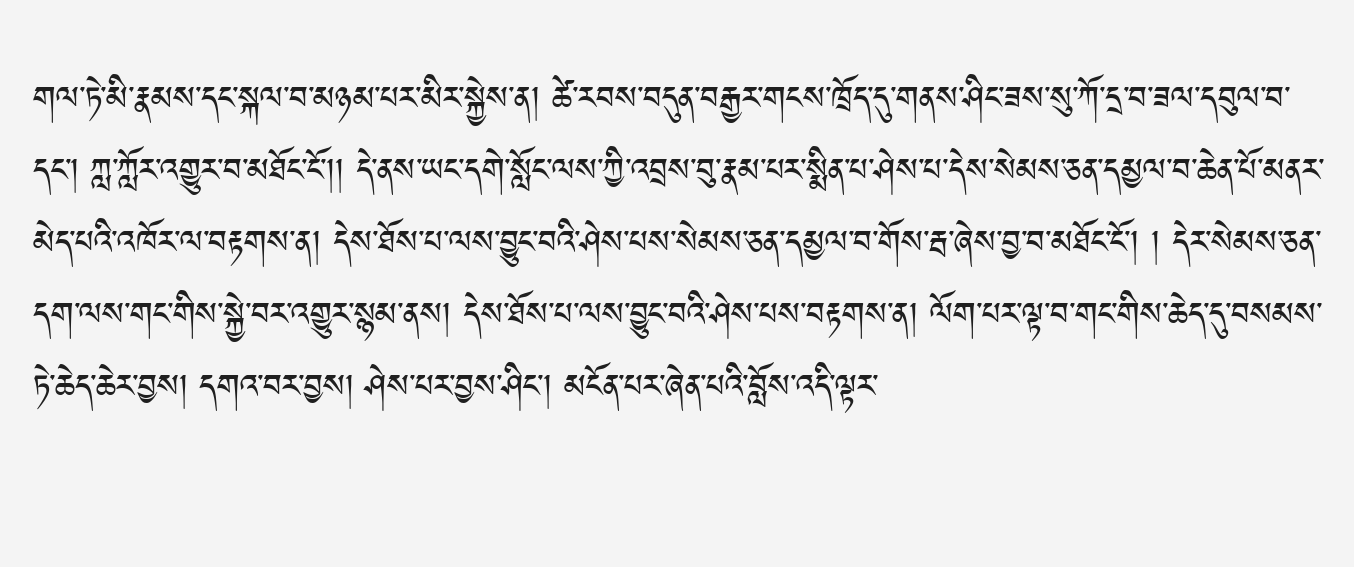གལ་ཏེ་མི་རྣམས་དང་སྐལ་བ་མཉམ་པར་མིར་སྐྱེས་ན། ཚེ་རབས་བདུན་བརྒྱར་གངས་ཁྲོད་དུ་གནས་ཤིང་ཟས་སུ་ཀོ་དྲ་བ་ཟལ་དབུལ་བ་དང་། ཀླ་ཀློར་འགྱུར་བ་མཐོང་ངོ་།། དེ་ནས་ཡང་དགེ་སློང་ལས་ཀྱི་འབྲས་བུ་རྣམ་པར་སྨིན་པ་ཤེས་པ་དེས་སེམས་ཅན་དམྱལ་བ་ཆེན་པོ་མནར་མེད་པའི་འཁོར་ལ་བརྟགས་ན། དེས་ཐོས་པ་ལས་བྱུང་བའི་ཤེས་པས་སེམས་ཅན་དམྱལ་བ་གོས་རྦ་ཞེས་བྱ་བ་མཐོང་ངོ་། ། དེར་སེམས་ཅན་དག་ལས་གང་གིས་སྐྱེ་བར་འགྱུར་སྙམ་ནས། དེས་ཐོས་པ་ལས་བྱུང་བའི་ཤེས་པས་བརྟགས་ན། ལོག་པར་ལྟ་བ་གང་གིས་ཆེད་དུ་བསམས་ཏེ་ཆེད་ཆེར་བྱས། དགའ་བར་བྱས། ཤེས་པར་བྱས་ཤིང་། མངོན་པར་ཞེན་པའི་བློས་འདི་ལྟར་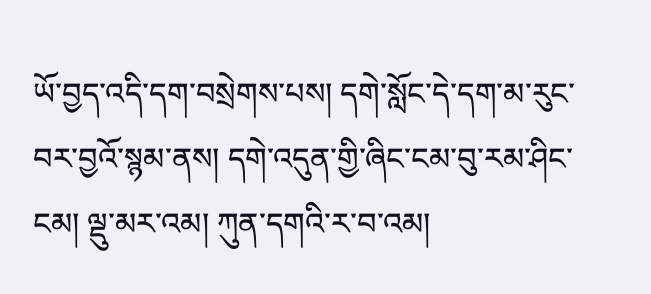ཡོ་བྱད་འདི་དག་བསྲེགས་པས། དགེ་སློང་དེ་དག་མ་རུང་བར་བྱའོ་སྙམ་ནས། དགེ་འདུན་གྱི་ཞིང་ངམ་བུ་རམ་ཤིང་ངམ། ལྡུ་མར་འམ། ཀུན་དགའི་ར་བ་འམ།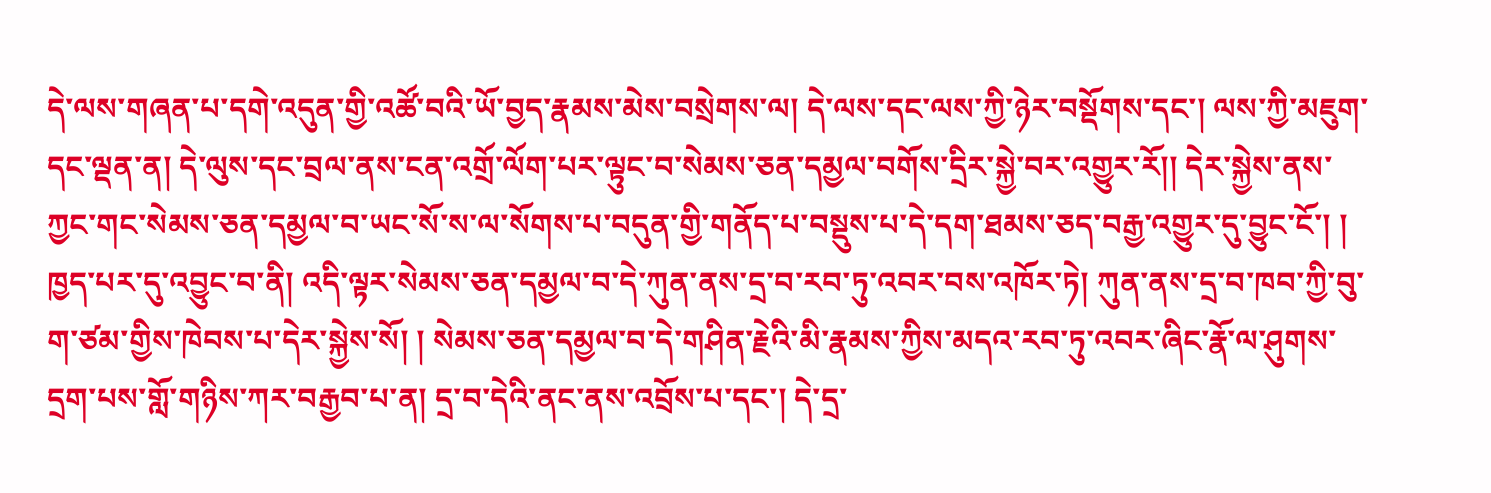དེ་ལས་གཞན་པ་དགེ་འདུན་གྱི་འཚོ་བའི་ཡོ་བྱད་རྣམས་མེས་བསྲེགས་ལ། དེ་ལས་དང་ལས་ཀྱི་ཉེར་བསྡོགས་དང་། ལས་ཀྱི་མཇུག་དང་ལྡན་ན། དེ་ལུས་དང་བྲལ་ནས་ངན་འགྲོ་ལོག་པར་ལྟུང་བ་སེམས་ཅན་དམྱལ་བགོས་དྲིར་སྐྱེ་བར་འགྱུར་རོ།། དེར་སྐྱེས་ནས་ཀྱང་གང་སེམས་ཅན་དམྱལ་བ་ཡང་སོ་ས་ལ་སོགས་པ་བདུན་གྱི་གནོད་པ་བསྡུས་པ་དེ་དག་ཐམས་ཅད་བརྒྱ་འགྱུར་དུ་བྱུང་ངོ་། ། ཁྱད་པར་དུ་འབྱུང་བ་ནི། འདི་ལྟར་སེམས་ཅན་དམྱལ་བ་དེ་ཀུན་ནས་དྲ་བ་རབ་ཏུ་འབར་བས་འཁོར་ཏེ། ཀུན་ནས་དྲ་བ་ཁབ་ཀྱི་བུ་ག་ཙམ་གྱིས་ཁེབས་པ་དེར་སྐྱེས་སོ། ། སེམས་ཅན་དམྱལ་བ་དེ་གཤིན་རྗེའི་མི་རྣམས་ཀྱིས་མདའ་རབ་ཏུ་འབར་ཞིང་རྣོ་ལ་ཤུགས་དྲག་པས་གློ་གཉིས་ཀར་བརྒྱབ་པ་ན། དྲ་བ་དེའི་ནང་ནས་འབྲོས་པ་དང་། དེ་དྲ་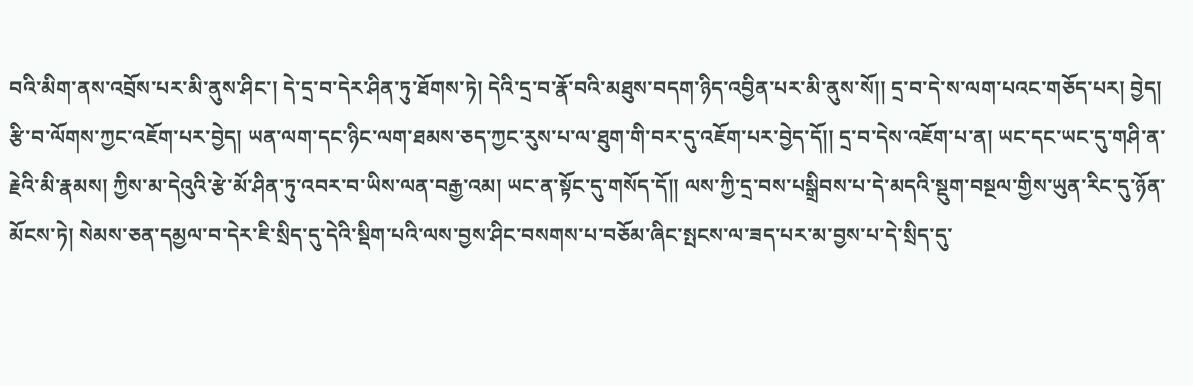བའི་མིག་ནས་འབྲོས་པར་མི་ནུས་ཤིང་། དེ་དྲ་བ་དེར་ཤིན་ཏུ་ཐོགས་ཏེ། དེའི་དྲ་བ་རྣོ་བའི་མཐུས་བདག་ཉིད་འབྱིན་པར་མི་ནུས་སོ།། དྲ་བ་དེ་ས་ལག་པའང་གཅོད་པར། བྱེད། རྩི་བ་ལོགས་ཀྱང་འཇོག་པར་བྱེད། ཡན་ལག་དང་ཉིང་ལག་ཐམས་ཅད་ཀྱང་རུས་པ་ལ་ཐུག་གི་བར་དུ་འཇོག་པར་བྱེད་དོ།། དྲ་བ་དེས་འཇོག་པ་ན། ཡང་དང་ཡང་དུ་གཤི་ན་རྗེའི་མི་རྣམས། ཀྱིས་མ་དེའུའི་རྩེ་མོ་ཤིན་ཏུ་འབར་བ་ཡིས་ལན་བརྒྱ་འམ། ཡང་ན་སྟོང་དུ་གསོད་དོ།། ལས་ཀྱི་དྲ་བས་པསྒྲིབས་པ་དེ་མདའི་སྡུག་བསྔལ་གྱིས་ཡུན་རིང་དུ་ཉོན་མོངས་ཏེ། སེམས་ཅན་དམྱལ་བ་དེར་ཇི་སྲིད་དུ་དེའི་སྡིག་པའི་ལས་བྱས་ཤིང་བསགས་པ་བཅོམ་ཞིང་སྤངས་ལ་ཟད་པར་མ་བྱས་པ་དེ་སྲིད་དུ་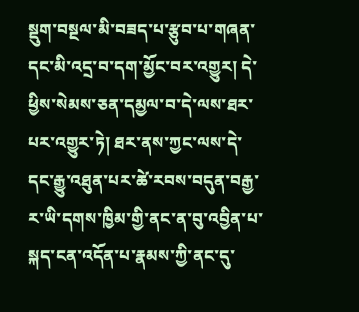སྡུག་བསྔལ་མི་བཟད་པ་རྩུབ་པ་གཞན་དང་མི་འདྲ་བ་དག་མྱོང་བར་འགྱུར། དེ་ཕྱིས་སེམས་ཅན་དམྱལ་བ་དེ་ལས་ཐར་པར་འགྱུར་ཏེ། ཐར་ནས་ཀྱང་ལས་དེ་དང་རྒྱུ་འཐུན་པར་ཚེ་རབས་བདུན་བརྒྱ་ར་ཡི་དགས་ཁྱིམ་གྱི་ནང་ན་བུ་འབྱིན་པ་སྐད་ངན་འདོན་པ་རྣམས་ཀྱི་ནང་དུ་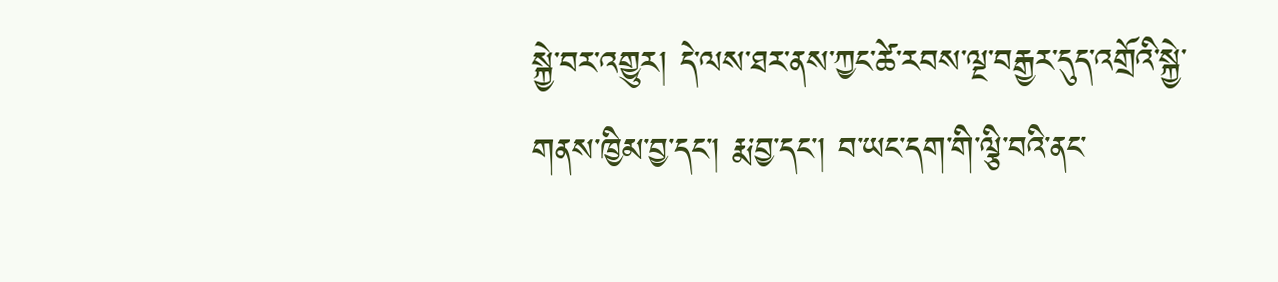སྐྱེ་བར་འགྱུར། དེ་ལས་ཐར་ནས་ཀྱང་ཚེ་རབས་ལྔ་བརྒྱར་དུད་འགྲོའི་སྐྱེ་གནས་ཁྱིམ་བྱ་དང་། རྨ་བྱ་དང་། བ་ཡང་དག་གི་ལྕི་བའི་ནང་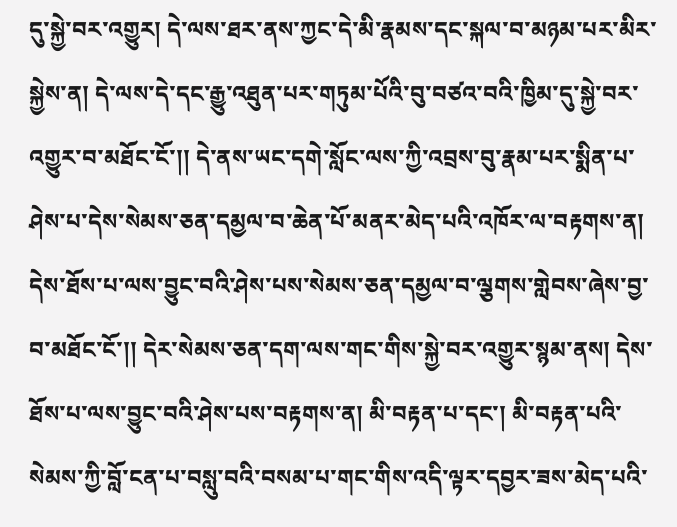དུ་སྐྱེ་བར་འགྱུར། དེ་ལས་ཐར་ནས་ཀྱང་དེ་མི་རྣམས་དང་སྐལ་བ་མཉམ་པར་མིར་སྐྱེས་ན། དེ་ལས་དེ་དང་རྒྱུ་འཐུན་པར་གཏུམ་པོའི་བུ་བཙའ་བའི་ཁྱིམ་དུ་སྐྱེ་བར་འགྱུར་བ་མཐོང་ངོ་།། དེ་ནས་ཡང་དགེ་སློང་ལས་ཀྱི་འབྲས་བུ་རྣམ་པར་སྨིན་པ་ཤེས་པ་དེས་སེམས་ཅན་དམྱལ་བ་ཆེན་པོ་མནར་མེད་པའི་འཁོར་ལ་བརྟགས་ན། དེས་ཐོས་པ་ལས་བྱུང་བའི་ཤེས་པས་སེམས་ཅན་དམྱལ་བ་ལྕགས་གླེབས་ཞེས་བྱ་བ་མཐོང་ངོ་།། དེར་སེམས་ཅན་དག་ལས་གང་གིས་སྐྱེ་བར་འགྱུར་སྙམ་ནས། དེས་ཐོས་པ་ལས་བྱུང་བའི་ཤེས་པས་བརྟགས་ན། མི་བརྟན་པ་དང་། མི་བརྟན་པའི་སེམས་ཀྱི་བློ་ངན་པ་བསླུ་བའི་བསམ་པ་གང་གིས་འདི་ལྟར་དབྱར་ཟས་མེད་པའི་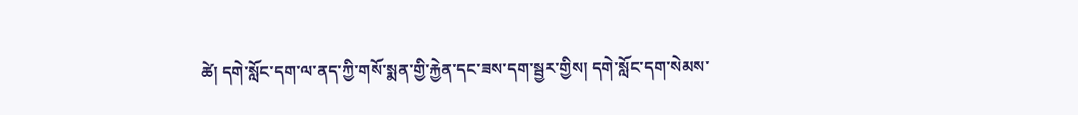ཚེ། དགེ་སློང་དག་ལ་ནད་ཀྱི་གསོ་སྨན་གྱི་རྐྱེན་དང་ཟས་དག་སྦྱར་གྱིས། དགེ་སློང་དག་སེམས་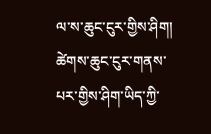ལ་ས་ཆུང་ངུར་གྱིས་ཤིག། ཚེགས་ཆུང་ངུར་གནས་པར་གྱིས་ཤིག་ཡིད་ཀྱི་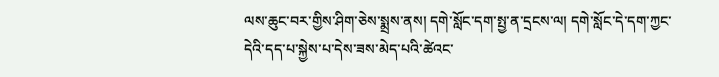ལས་ཆུང་བར་གྱིས་ཤིག་ཅེས་སྨྲས་ནས། དགེ་སློང་དག་སྤྱ་ན་དྲངས་ལ། དགེ་སློང་དེ་དག་ཀྱང་དེའི་དད་པ་སྐྱེས་པ་དེས་ཟས་མེད་པའི་ཚེའང་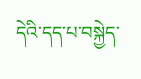དེའི་དད་པ་བསྐྱེད་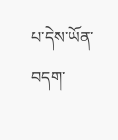པ་དེས་ཡོན་བདག་